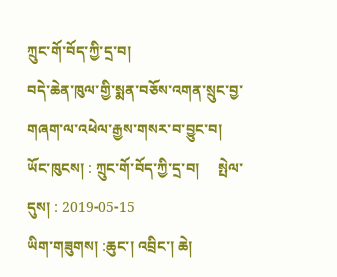ཀྲུང་གོ་བོད་ཀྱི་དྲ་བ།
བདེ་ཆེན་ཁུལ་གྱི་སྨན་བཅོས་འགན་སྲུང་བྱ་གཞག་ལ་འཕེལ་རྒྱས་གསར་བ་བྱུང་བ།
ཡོང་ཁུངས། : ཀྲུང་གོ་བོད་ཀྱི་དྲ་བ།     སྤེལ་དུས། : 2019-05-15
ཡིག་གཟུགས། :ཆུང་། འབྲིང་། ཆེ།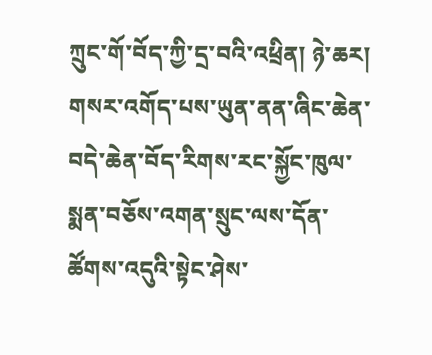ཀྲུང་གོ་བོད་ཀྱི་དྲ་བའི་འཕྲིན། ཉེ་ཆར། གསར་འགོད་པས་ཡུན་ནན་ཞིང་ཆེན་བདེ་ཆེན་བོད་རིགས་རང་སྐྱོང་ཁུལ་སྨན་བཅོས་འགན་སྲུང་ལས་དོན་ཚོགས་འདུའི་སྟེང་ཤེས་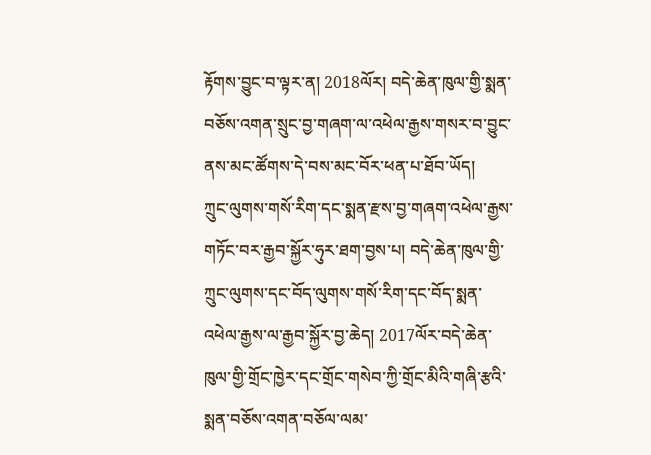རྟོགས་བྱུང་བ་ལྟར་ན། 2018ལོར། བདེ་ཆེན་ཁུལ་གྱི་སྨན་བཅོས་འགན་སྲུང་བྱ་གཞག་ལ་འཕེལ་རྒྱས་གསར་བ་བྱུང་ནས་མང་ཚོགས་དེ་བས་མང་བོར་ཕན་པ་ཐོབ་ཡོད།
ཀྲུང་ལུགས་གསོ་རིག་དང་སྨན་རྫས་བྱ་གཞག་འཕེལ་རྒྱས་གཏོང་བར་རྒྱབ་སྐྱོར་ཧུར་ཐག་བྱས་པ། བདེ་ཆེན་ཁུལ་གྱི་ཀྲུང་ལུགས་དང་བོད་ལུགས་གསོ་རིག་དང་བོད་སྨན་འཕེལ་རྒྱས་ལ་རྒྱབ་སྐྱོར་བྱ་ཆེད། 2017ལོར་བདེ་ཆེན་ཁུལ་གྱི་གྲོང་ཁྱེར་དང་གྲོང་གསེབ་ཀྱི་གྲོང་མིའི་གཞི་རྩའི་སྨན་བཅོས་འགན་བཅོལ་ལམ་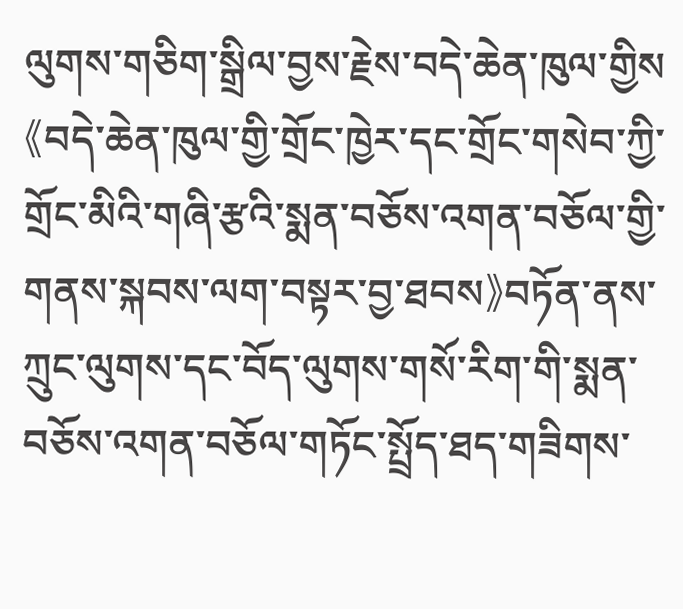ལུགས་གཅིག་སྒྲིལ་བྱས་རྗེས་བདེ་ཆེན་ཁུལ་གྱིས《བདེ་ཆེན་ཁུལ་གྱི་གྲོང་ཁྱེར་དང་གྲོང་གསེབ་ཀྱི་གྲོང་མིའི་གཞི་རྩའི་སྨན་བཅོས་འགན་བཅོལ་གྱི་གནས་སྐབས་ལག་བསྟར་བྱ་ཐབས》བཏོན་ནས་ཀྲུང་ལུགས་དང་བོད་ལུགས་གསོ་རིག་གི་སྨན་བཅོས་འགན་བཅོལ་གཏོང་སྤྲོད་ཐད་གཟིགས་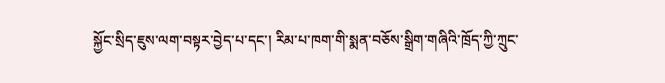སྐྱོང་སྲིད་ཇུས་ལག་བསྟར་བྱེད་པ་དང་། རིམ་པ་ཁག་གི་སྨན་བཅོས་སྒྲིག་གཞིའི་ཁྲོད་ཀྱི་ཀྲུང་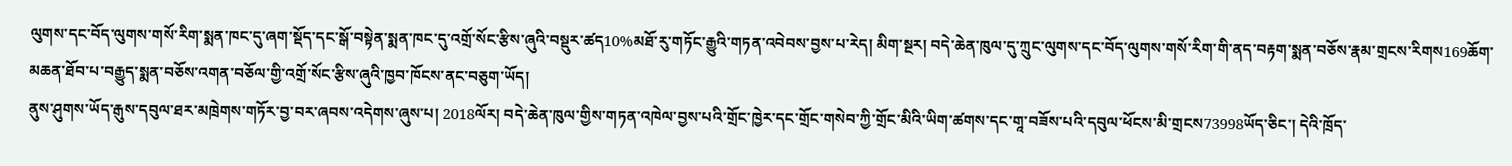ལུགས་དང་བོད་ལུགས་གསོ་རིག་སྨན་ཁང་དུ་ཞག་སྡོད་དང་སྒོ་བསྟེན་སྨན་ཁང་དུ་འགྲོ་སོང་རྩིས་ཞུའི་བསྡུར་ཚད10%མཐོ་རུ་གཏོང་རྒྱུའི་གཏན་འབེབས་བྱས་པ་རེད། མིག་སྔར། བདེ་ཆེན་ཁུལ་དུ་ཀྲུང་ལུགས་དང་བོད་ལུགས་གསོ་རིག་གི་ནད་བརྟག་སྨན་བཅོས་རྣམ་གྲངས་རིགས169ཆོག་མཆན་ཐོབ་པ་བརྒྱུད་སྨན་བཅོས་འགན་བཅོལ་གྱི་འགྲོ་སོང་རྩིས་ཞུའི་ཁྱབ་ཁོངས་ནང་བཅུག་ཡོད།
ནུས་ཤུགས་ཡོད་རྒུས་དབུལ་ཐར་མཁྲེགས་གཏོར་བྱ་བར་ཞབས་འདེགས་ཞུས་པ། 2018ལོར། བདེ་ཆེན་ཁུལ་གྱིས་གཏན་འཁེལ་བྱས་པའི་གྲོང་ཁྱེར་དང་གྲོང་གསེབ་ཀྱི་གྲོང་མིའི་ཡིག་ཚགས་དང་གཱ་བཟོས་པའི་དབུལ་ཕོངས་མི་གྲངས73998ཡོད་ཅིང་། དེའི་ཁྲོད་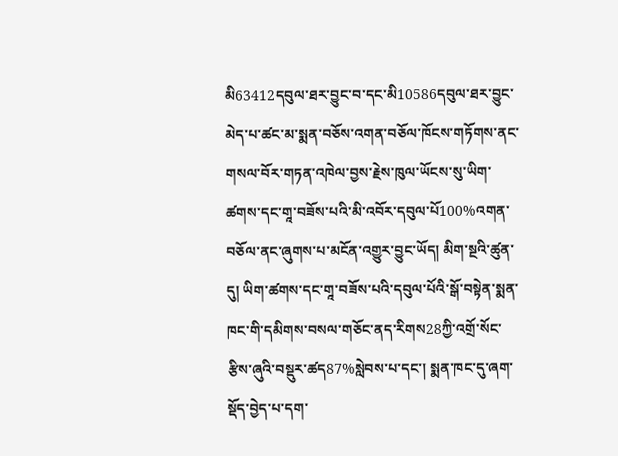མི63412དབུལ་ཐར་བྱུང་བ་དང་མི10586དབུལ་ཐར་བྱུང་མེད་པ་ཚང་མ་སྨན་བཅོས་འགན་བཅོལ་ཁོངས་གཏོགས་ནང་གསལ་བོར་གཏན་འཁེལ་བྱས་རྗེས་ཁུལ་ཡོངས་སུ་ཡིག་ཚགས་དང་གཱ་བཟོས་པའི་མི་འབོར་དབུལ་པོ100%འགན་བཅོལ་ནང་ཞུགས་པ་མངོན་འགྱུར་བྱུང་ཡོད། མིག་སྔའི་ཚུན་དུ། ཡིག་ཚགས་དང་གཱ་བཟོས་པའི་དབུལ་པོའི་སྒོ་བསྟེན་སྨན་ཁང་གི་དམིགས་བསལ་གཅོང་ནད་རིགས28ཀྱི་འགྲོ་སོང་རྩིས་ཞུའི་བསྡུར་ཚད87%སླེབས་པ་དང་། སྨན་ཁང་དུ་ཞག་སྡོད་བྱེད་པ་དག་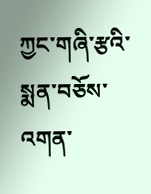ཀྱང་གཞི་རྩའི་སྨན་བཅོས་འགན་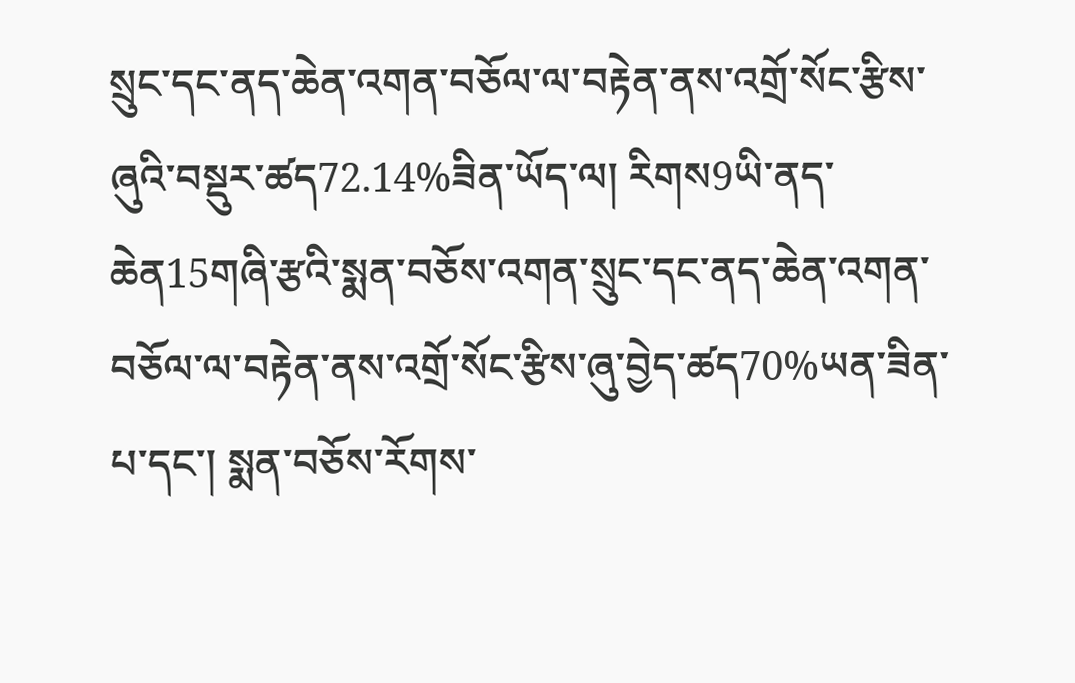སྲུང་དང་ནད་ཆེན་འགན་བཅོལ་ལ་བརྟེན་ནས་འགྲོ་སོང་རྩིས་ཞུའི་བསྡུར་ཚད72.14%ཟིན་ཡོད་ལ། རིགས9ཡི་ནད་ཆེན15གཞི་རྩའི་སྨན་བཅོས་འགན་སྲུང་དང་ནད་ཆེན་འགན་བཅོལ་ལ་བརྟེན་ནས་འགྲོ་སོང་རྩིས་ཞུ་བྱེད་ཚད70%ཡན་ཟིན་པ་དང་། སྨན་བཅོས་རོགས་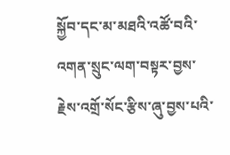སྐྱོབ་དང་མ་མཐའི་འཚོ་བའི་འགན་སྲུང་ལག་བསྟར་བྱས་རྗེས་འགྲོ་སོང་རྩིས་ཞུ་བྱས་པའི་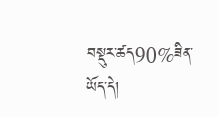བསྡུར་ཚད90%ཟིན་ཡོད་དེ།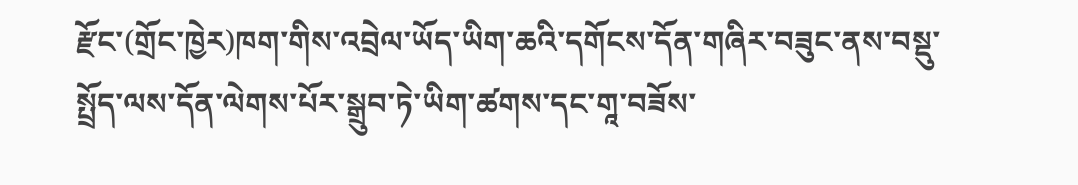རྫོང་(གྲོང་ཁྱེར)ཁག་གིས་འབྲེལ་ཡོད་ཡིག་ཆའི་དགོངས་དོན་གཞིར་བཟུང་ནས་བསྡུ་སྤྲོད་ལས་དོན་ལེགས་པོར་སྒྲུབ་ཏེ་ཡིག་ཚགས་དང་གཱ་བཟོས་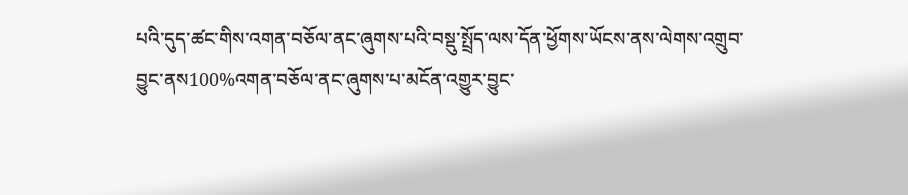པའི་དུད་ཚང་གིས་འགན་བཅོལ་ནང་ཞུགས་པའི་བསྡུ་སྤྲོད་ལས་དོན་ཕྱོགས་ཡོངས་ནས་ལེགས་འགྲུབ་བྱུང་ནས100%འགན་བཅོལ་ནང་ཞུགས་པ་མངོན་འགྱུར་བྱུང་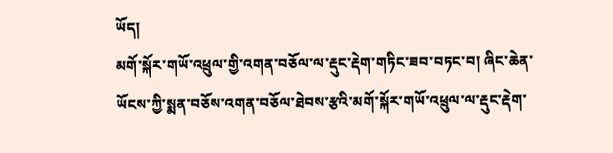ཡོད།
མགོ་སྐོར་གཡོ་འཕྲུལ་གྱི་འགན་བཅོལ་ལ་རྡུང་རྡེག་གཏིང་ཟབ་བཏང་བ། ཞིང་ཆེན་ཡོངས་ཀྱི་སྨན་བཅོས་འགན་བཅོལ་ཐེབས་རྩའི་མགོ་སྐོར་གཡོ་འཕྲུལ་ལ་རྡུང་རྡེག་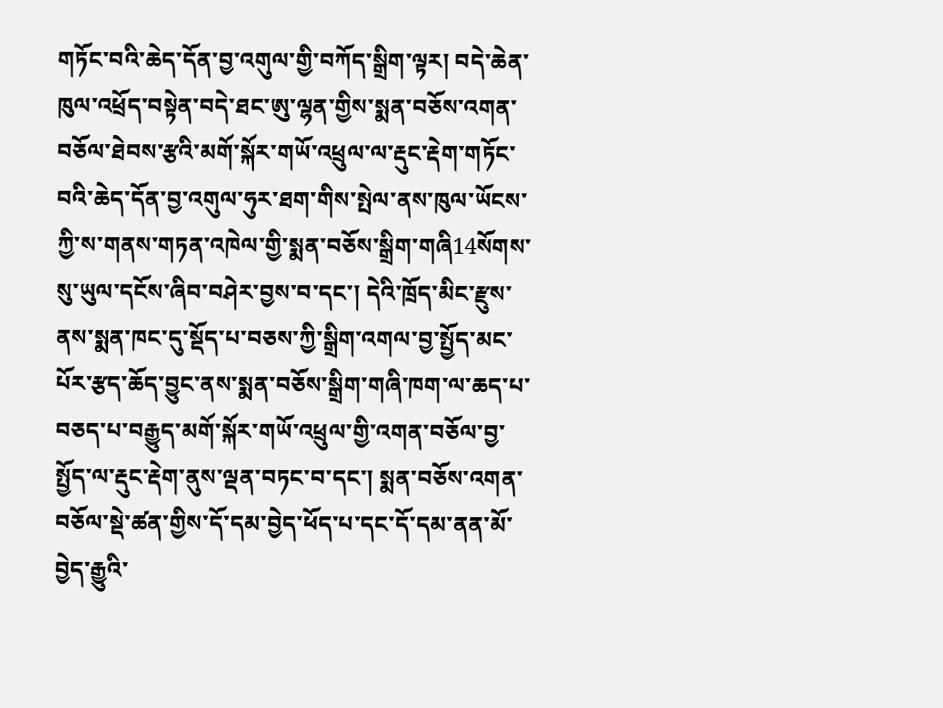གཏོང་བའི་ཆེད་དོན་བྱ་འགུལ་གྱི་བཀོད་སྒྲིག་ལྟར། བདེ་ཆེན་ཁུལ་འཕྲོད་བསྟེན་བདེ་ཐང་ཨུ་ལྷན་གྱིས་སྨན་བཅོས་འགན་བཅོལ་ཐེབས་རྩའི་མགོ་སྐོར་གཡོ་འཕྲུལ་ལ་རྡུང་རྡེག་གཏོང་བའི་ཆེད་དོན་བྱ་འགུལ་ཧུར་ཐག་གིས་སྤེལ་ནས་ཁུལ་ཡོངས་ཀྱི་ས་གནས་གཏན་འཁེལ་གྱི་སྨན་བཅོས་སྒྲིག་གཞི14སོགས་སུ་ཡུལ་དངོས་ཞིབ་བཤེར་བྱས་བ་དང་། དེའི་ཁྲོད་མིང་རྫུས་ནས་སྨན་ཁང་དུ་སྡོད་པ་བཅས་ཀྱི་སྒྲིག་འགལ་བྱ་སྤྱོད་མང་པོར་རྩད་ཆོད་བྱུང་ནས་སྨན་བཅོས་སྒྲིག་གཞི་ཁག་ལ་ཆད་པ་བཅད་པ་བརྒྱུད་མགོ་སྐོར་གཡོ་འཕྲུལ་གྱི་འགན་བཅོལ་བྱ་སྤྱོད་ལ་རྡུང་རྡེག་ནུས་ལྡན་བཏང་བ་དང་། སྨན་བཅོས་འགན་བཅོལ་སྡེ་ཚན་གྱིས་དོ་དམ་བྱེད་ཕོད་པ་དང་དོ་དམ་ནན་མོ་བྱེད་རྒྱུའི་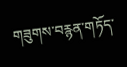གཟུགས་བརྙན་གཏོད་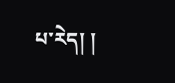པ་རེད། །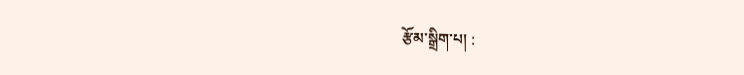རྩོམ་སྒྲིག་པ། :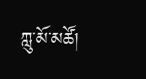ཀླུ་མོ་མཚོ།